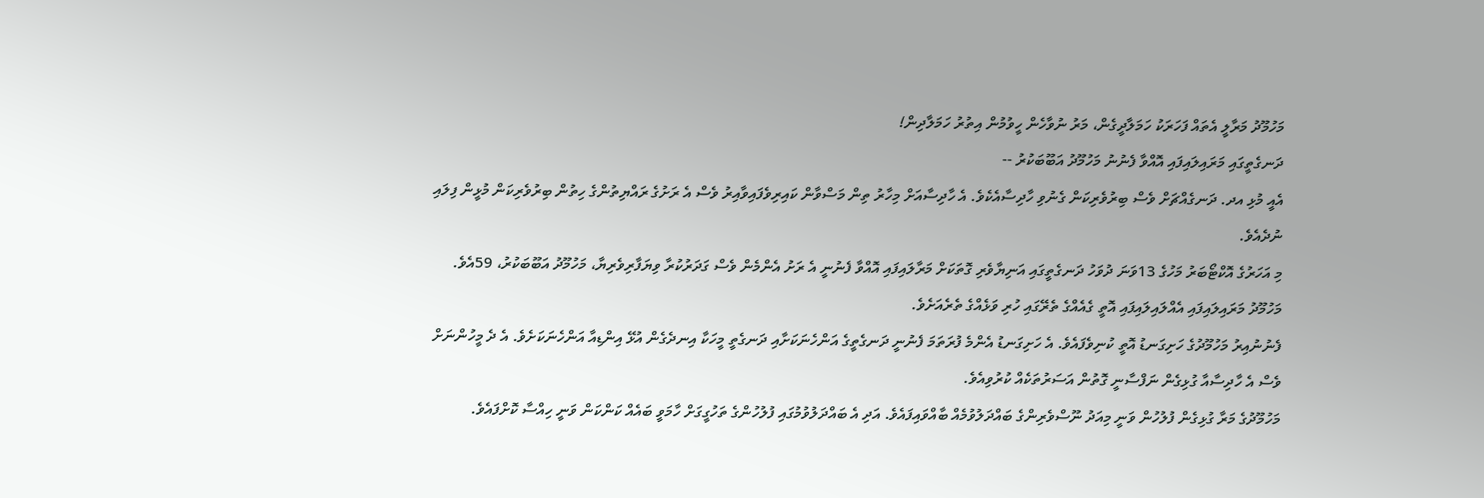މަހުމޫދު މަރާލީ އެތައް ފަހަރަކު ހަމަލާދީގެން، މަރު ނުވާހެން ހީވުމުން އިތުރު ހަމަލާދިން!
ދަނގެތީގައި މަރައިލައިފައި އޮއްވާ ފެނުނު މަހުމޫދު އަބޫބަކުރު --
އެއީ މުޅި އދ. ދަނގެއްޗަށް ވެސް ބިރުވެރިކަން ގެނުވި ހާދިސާއެކެވެ. އެ ހާދިސާއަށް މިހާރު ތިން މަސްވާން ކައިރިވެފައިވާއިރު ވެސް އެ ރަށުގެ ރައްޔިތުންގެ ހިތުން ބިރުވެރިކަން މުޅީން ފިލައި ނުދެއެވެ.
މި އަހަރުގެ އޮކްޓޯބަރު މަހުގެ 13ވަނަ ދުވަހު ދަނގެތީގައި އަނިޔާވެރި ގޮތަކަށް މަރާލައިފައި އޮއްވާ ފެނުނީ އެ ރަށު އެންމެން ވެސް ގަދަރުކުރާ ވިޔަފާރިވެރިޔާ، މަހުމޫދު އަބޫބަކުރު، 59އެވެ. މަހުމޫދު މަރައިލައިފައި އެއްލައިލައިފައި އޮތީ ގެއެއްގެ ތެރޭގައި ހުރި ވަޅެއްގެ ތެރެއަށެވެ.
ފެނުނުއިރު މަހުމޫދުގެ ހަށިގަނޑު އޮތީ ކުނިވެފައެވެ. އެ ހަށިގަނޑު އެންމެ ފުރަތަމަ ފެނުނީ ދަނގެތީގެ އަންހެނަކަށާއި ދަނގެތީ މީހަކާ އިނދެގެން އުޅޭ އިންޑިއާ އަންހެނަކަށެވެ. އެ ދެ މީހުންނަށް ވެސް އެ ހާދިސާއާ ގުޅިގެން ނަފްސާނީ ގޮތުން އަސަރުތަކެއް ކުރުވިއެވެ.
މަހުމޫދުގެ މަރާ ގުޅިގެން ފުލުހުން ވަނީ މިއަދު ނޫސްވެރިންގެ ބައްދަލުވުމެއް ބާއްވައިފައެވެ. އަދި އެ ބައްދަލުވުމުގައި ފުލުހުންގެ ތަހުގީގަށް ހާމަވީ ބައެއް ކަންކަން ވަނީ ހިއްސާ ކޮށްފައެވެ.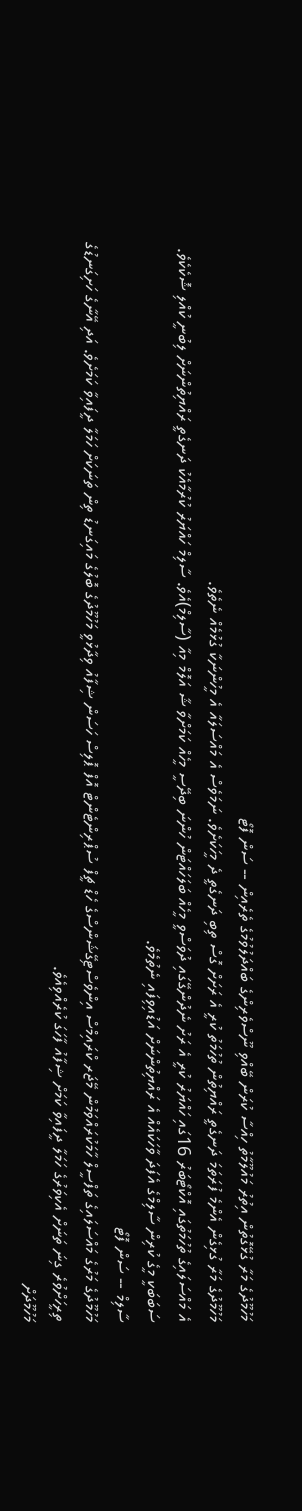މަހުމޫދުގެ މަރާ ގުޅޭގޮތުން އިތުރު މައުލޫމާތު ހިއްސާ ކުރަން ބޭއްވި ނޫސްވެރިންގެ ބައްދަލުވުމުގެ ތެރެއިން -- ސަން ފޮޓޯ
މަހުމޫދުގެ މަރާ ގުޅިގެން އެންމެ ފުރަތަމަ ދަނގެތީ ރައްޔިތުން ތުހުމަތު ކުރީ އެ ރަށަށް ގޮސް ތިބި ދަނގެތީ ދެ މީހަކަށެވެ. ނަމަވެސް އެ މައްސަލައާ އެ މީހުންނަކާ ގުޅުމެއް ނެތެވެ.
އެ މައްސަލައިގެ ތުހުމަތުގައި އޮކްޓޯބަރު 16ގައި ހައްޔަރު ކުރީ އެ ރަށު ނެދުންގޭގައި ދުވަސްވީ މީހެއް ބަލަހައްޓަން ހުންނަ ބިދޭސީ މީހެއް ކަމަށްވާ ޝާ އަލޮމް މިއާ (ސާލިމް)އެވެ. ސާލިމް ހައްޔަރު ކުރުމާއެކު ދަނގެތީ ރައްޔިތުންނަށް ލިބުނީ ކުއްލި ޝޮކެކެވެ. ސަބަބަކީ މީގެ ކުރިން ސާލިމްގެ އެފަދަ ވާހަކައެއް އެ ރައްޔިތުންނަށް އަޑުއިވިފައި ނެތުމެވެ.
ސާލިމް -- ސަން ފޮޓޯ
މަހުމޫދުގެ މަރުގެ މައްސަލައިގެ ތަފްސީލް ހާމަކުރައްވަމުން މޭޖަރ ކްރައިމްސް އިންވެސްޓިގޭޝަންސްގެ ހެޑް ޗީފް ސުޕްރިންޓެންޓް އޮފް ޕޮލިސް ހަސަން ޝިފާއު ވިދާޅުވީ މަހުމޫދުގެ ބޮލުގެ މައިގަނޑު ތިން ތަނަކަށް ހަމަލާ ދީފައިވާ ކަމަށެވެ. އަދި އޭނާގެ ހަށިގަނޑުގެ ތިރީހަށްވުރެ ގިނަ ތަނަށް އެކިވަރުގެ ހަމަލާ ދީފައިވާ ކަމަށް ޝިފާއު ފާހަގަ ކުރެއްވިއެވެ.
މަހުމޫދަށް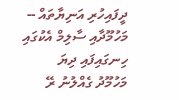ދީފައިހުރި އަނިޔާތައް --
މަހުމޫދާއި ސާލިމް އެކުގައި ހިނގައިފައި ދިޔަ
މަހުމޫދު ގެއްލުނު ރޭ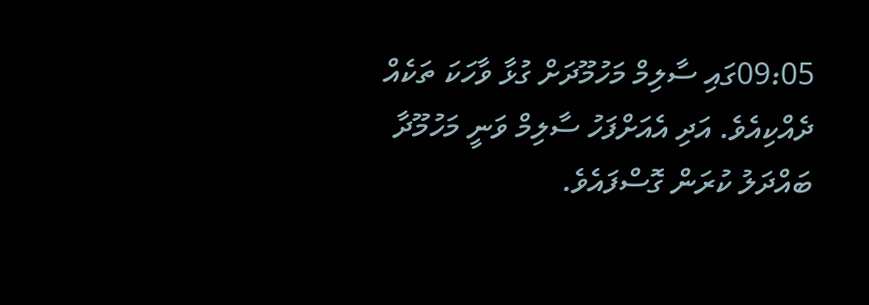09:05ގައި ސާލިމް މަހުމޫދަށް ގުޅާ ވާހަކަ ތަކެއް ދެއްކިއެވެ. އަދި އެއަށްފަހު ސާލިމް ވަނީ މަހުމޫދާ ބައްދަލު ކުރަން ގޮސްފައެވެ.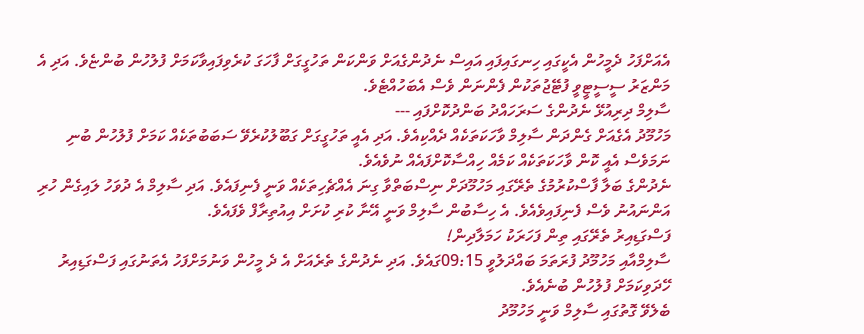އެއަށްފަހު ދެމީހުން އެކީގައި ހިނގައިފައި އައިސް ނެދުންގެއަށް ވަންކަން ތަހުގީގަށް ފާހަގަ ކުރެވިފައިވާކަމަށް ފުލުހުން ބުންޏެވެ. އަދި އެ މަންޒަރު ސީސީޓީވީ ފުޓޭޖުތަކުން ފެންނަން ވެސް އެބަހުއްޓެވެ.
ސާލިމް ދިރިއުޅޭ ނެދުންގެ ސަރަހައްދު ބަންދުކޮށްފައި ---
މަހުމޫދު އެގެއަށް ގެންދަން ސާލިމް ވާހަކަތަކެއް ދެއްކިއެވެ. އަދި އެއީ ތަހުގީގަށް ގަބޫލުކުރެވޭ ސަބަބުތަކެއް ކަމަށް ފުލުހުން ބުނި ނަމަވެސް އެއީ ކޮން ވާހަކަތަކެއް ކަމެއް ހިއްސާކޮށްފައެއް ނުވެއެވެ.
ނެދުންގެ ބަލާ ފާސްކުރުމުގެ ތެރޭގައި މަހުމޫދަށް ނިސްބަތްވާ ގިނަ އެއްޗެހިތަކެއް ވަނީ ފެނިފައެވެ. އަދި ސާލިމް އެ ދުވަހު ލައިގެން ހުރި އަންނައުނު ވެސް ފެނިފައިވެއެވެ. އެ ހިސާބުން ސާލިމް ވަނީ އޭނާ ކުރި ކުށަށް އިއުތިރާފް ވެފައެވެ.
ފަސްގަޑިއިރު ތެރޭގައި ތިން ފަހަރަކު ހަމަލާދިން!
ސާލިމްއާއި މަހުމޫދު ފުރަތަމަ ބައްދަލުވީ 09:15ގައެވެ. އަދި ނެދުންގެ ތެރެއަށް އެ ދެ މީހުން ވަނުމަށްފަހު އެތަނުގައި ފަސްގަޑިއިރު ހޭދަވިކަމަށް ފުލުހުން ބުނެއެވެ.
ބެލެވޭ ގޮތުގައި ސާލިމް ވަނީ މަހުމޫދު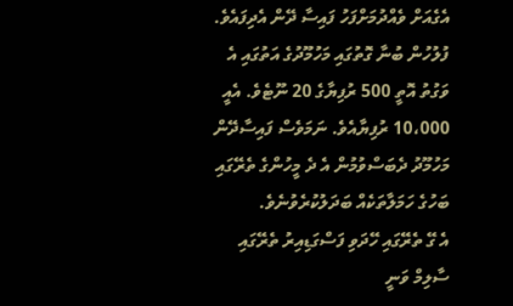އެގެއަށް ވެއްދުމަށްފަހު ފައިސާ ދޭން އެދިފައެވެ. ފުލުހުން ބުނާ ގޮތުގައި މަހުމޫދުގެ އަތުގައި އެ ވަގުތު އޮތީ 500 ރުފިޔާގެ 20 ނޫޓެވެ. އެއީ 10،000 ރުފިޔާއެވެ. ނަމަވެސް ފައިސާދޭން މަހުމޫދު ދެބަސްވުމުން އެ ދެ މީހުންގެ ތެރޭގައި ބަހުގެ ހަމަލާތަކެއް ބަދަލުކުރެވުނެވެ.
އެ ގޭ ތެރޭގައި ހޭދަވި ފަސްގަޑިއިރު ތެރޭގައި ސާލިމް ވަނީ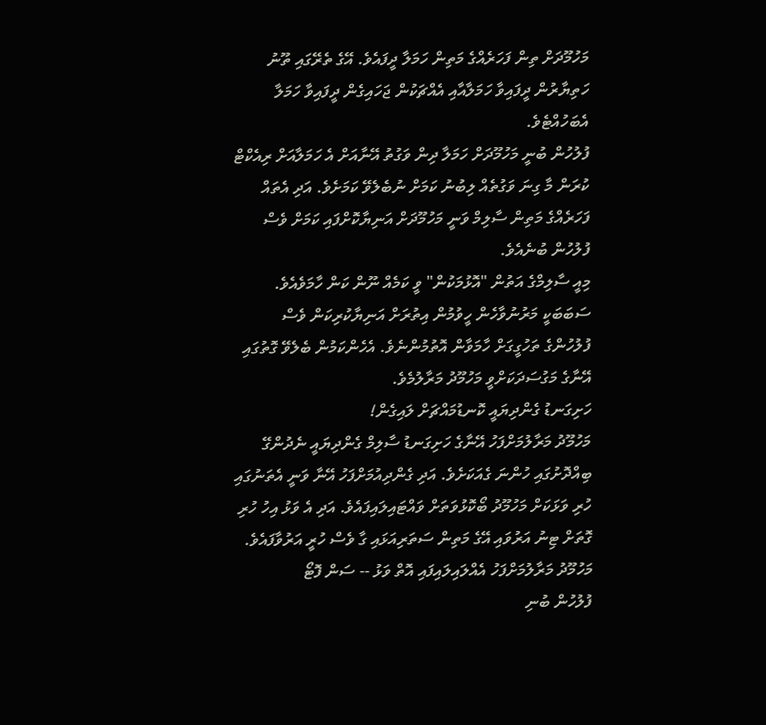މަހުމޫދަށް ތިން ފަހަރެއްގެ މަތިން ހަމަލާ ދީފައެވެ. އޭގެ ތެރޭގައި ތޫނު ހަތިޔާރުން ދީފައިވާ ހަމަލާއާއި އެއްޗަކުން ޖަހައިގެން ދީފައިވާ ހަމަލާ އެބަހުއްޓެވެ.
ފުލުހުން ބުނީ މަހުމޫދަށް ހަމަލާ ދިން ވަގުތު އޭނާއަށް އެ ހަމަލާއަށް ރިއެކްޓް ކުރަން މާ ގިނަ ވަގުތެއް ލިބުނު ކަމަށް ނުބެލެވޭ ކަމަށެވެ. އަދި އެތައް ފަހަރެއްގެ މަތިން ސާލިމް ވަނީ މަހުމޫދަށް އަނިޔާކޮށްފައި ކަމަށް ވެސް ފުލުހުން ބުނެއެވެ.
މިއީ ސާލިމްގެ އަތުން "އޮޅުމަކުން" ވީ ކަމެއް ނޫން ކަން ހާމަވެއެވެ. ސަބަބަކީ މަރުނުވާހެން ހީވުމުން އިތުރަށް އަނިޔާކުރިކަން ވެސް ފުލުހުންގެ ތަހުގީގަށް ހާމަވާން އޮތުމުންނެވެ. އެހެންކަމުން ބެލެވޭ ގޮތުގައި އޭނާގެ މަގުސަދަކަށްވީ މަހުމޫދު މަރާލުމެވެ.
ހަށިގަނޑު ގެންދިޔައީ ކޮނޑުމައްޗަށް ލައިގެން!
މަހުމޫދު މަރާލުމަށްފަހު އޭނާގެ ހަށިގަނޑު ސާލިމް ގެންދިޔައީ ނެދުންގޭ ބިއްދޮށުގައި ހުންނަ ގެއަކަށެވެ. އަދި ގެންދިއުމަށްފަހު އޭނާ ވަނީ އެތަނުގައި ހުރި ވަޅަކަށް މަހުމޫދު ބޯކޮޅުވަތަށް ވައްޓައިލައިފައެވެ. އަދި އެ ވަޅު އިހު ހުރި ގޮތަށް ޓިނު އަރުވައި އޭގެ މަތިން ސަތަރިއަޅައި ގާ ވެސް ހުރީ އަރުވާފައެވެ.
މަހުމޫދު މަރާލުމަށްފަހު އެއްލައިލައިފައި އޮތް ވަޅު -- ސަން ފޮޓޯ
ފުލުހުން ބުނި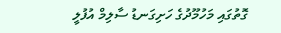ގޮތުގައި މަހުމޫދުގެ ހަށިގަނޑު ސާލިމް އުފުލީ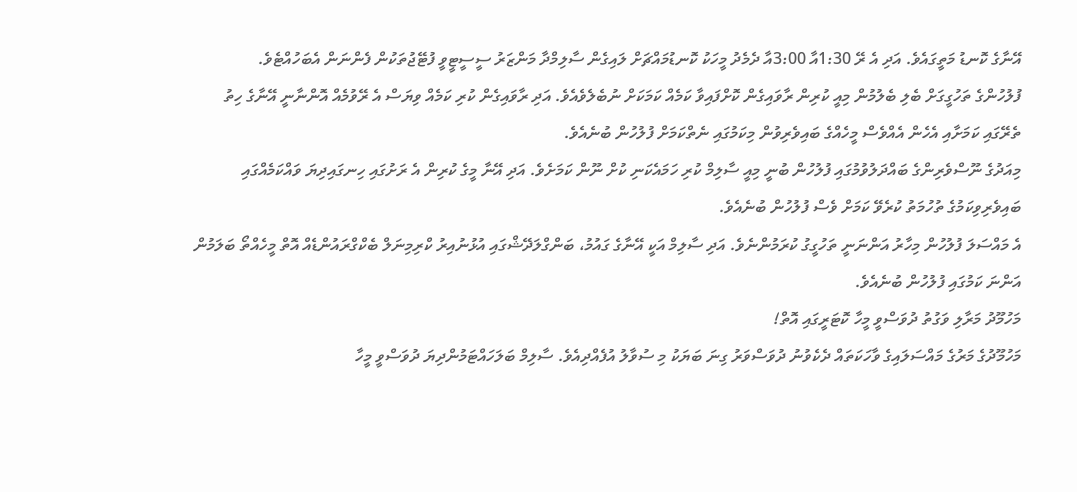އޭނާގެ ކޮނޑު މަތީގައެވެ. އަދި އެ ރޭ 1:30އާ 3:00އާ ދެމެދު މީހަކު ކޮނޑުމައްޗަށް ލައިގެން ސާލިމްދާ މަންޒަރު ސީސީޓީވީ ފުޓޭޖުތަކުން ފެންނަން އެބަހުއްޓެވެ.
ފުލުހުންގެ ތަހުގީގަށް ބެލި ބެލުމުން މިއީ ކުރިން ރާވައިގެން ކޮށްފައިވާ ކަމެއް ކަމަކަށް ނުބެލެވެއެވެ. އަދި ރާވައިގެން ކުރި ކަމެއް ވިޔަސް އެ ރޭވުމެއް އޮންނާނީ އޭނާގެ ހިތު ތެރޭގައި ކަމަށާއި އެހެން އެއްވެސް މީހެއްގެ ބައިވެރިވުން މިކަމުގައި ނެތްކަމަށް ފުލުހުން ބުނެއެވެ.
މިއަދުގެ ނޫސްވެރިންގެ ބައްދަލުވުމުގައި ފުލުހުން ބުނީ މިއީ ސާލިމް ކުރި ހަމައެކަނި ކުށް ނޫން ކަމަށެވެ. އަދި އޭނާ މީގެ ކުރިން އެ ރަށުގައި ހިނގައިދިޔަ ވައްކަމެއްގައި ބައިވެރިވިކަމުގެ ތުހުމަތު ކުރެވޭ ކަމަށް ވެސް ފުލުހުން ބުނެއެވެ.
އެ މައްސަލަ ފުލުހުން މިހާރު އަންނަނީ ތަހުގީގު ކުރަމުންނެވެ. އަދި ސާލިމް އަކީ އޭނާގެ ގައުމު، ބަންގްލަދޭޝްގައި އުޅުނުއިރު ކްރިމިނަލް ބެކްގްރައުންޑެއް އޮތް މީހެއްތޯ ބަލަމުން އަންނަ ކަމުގައި ފުލުހުން ބުނެއެވެ.
މަހުމޫދު މަރާލި ވަގުތު ދުވަސްވީ މީހާ ކޮޓަރީގައި އޮތް!
މަހުމޫދުގެ މަރުގެ މައްސަލައިގެ ވާހަކަތައް ދެކެވުނު ދުވަސްވަރު ގިނަ ބަޔަކު މި ސުވާލު އުފެއްދިއެވެ. ސާލިމް ބަލަހައްޓަމުންދިޔަ ދުވަސްވީ މީހާ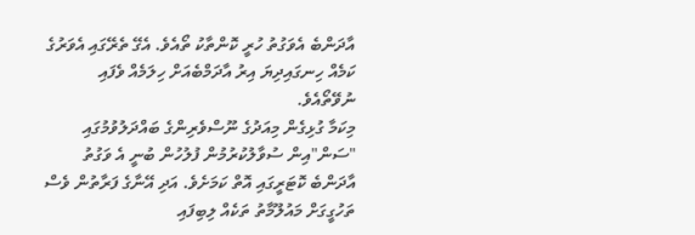އާދަންބެ އެވަގުތު ހުރީ ކޮންތާކު ތޯއެވެ. އެގޭ ތެރޭގައި އެވަރުގެ ކަމެއް ހިނގައިދިޔަ އިރު އާދަމްބެއަށް ހިލަމެއް ވެފައި ނުވޭތޯއެވެ.
މިކަމާ ގުޅިގެން މިއަދުގެ ނޫސްވެރިންގެ ބައްދަލުވުމުގައި "ސަން"އިން ސުވާލުކުރުމުން ފުލުހުން ބުނީ އެ ވަގުތު އާދަންބެ ކޮޓަރީގައި އޮތް ކަމަށެވެ. އަދި އޭނާގެ ފަރާތުން ވެސް ތަހުގީގަށް މައުލޫމާތު ތަކެއް ލިބިފައި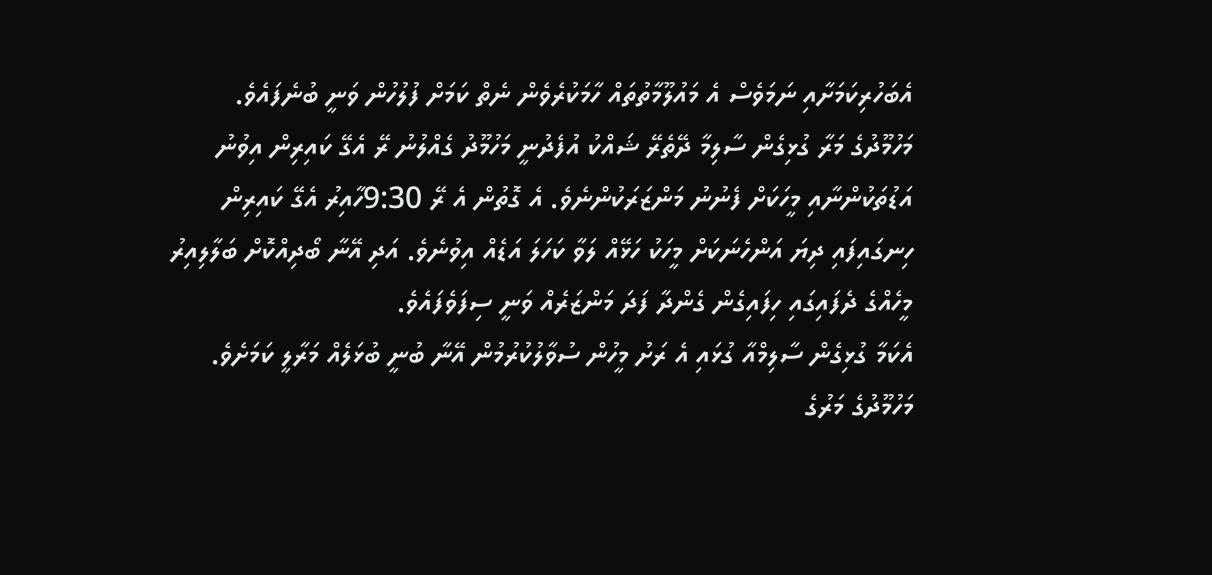އެބަހުރިކަމަށާއި ނަމަވެސް އެ މައުލޫމާތުތައް ހާމަކުރެވެން ނެތް ކަމަށް ފުލުހުން ވަނީ ބުނެފައެވެ.
މަހުމޫދުގެ މަރާ ގުޅިގެން ސާލިމާ ދޭތެރޭ ޝައްކު އުފެދުނީ މަހުމޫދު ގެއްލުނު ރޭ އެގޭ ކައިރިން އިވުނު އަޑުތަކުންނާއި މީހަކަށް ފެނުނު މަންޒަރަކުންނެވެ. އެ ގޮތުން އެ ރޭ 9:30ހާއިރު އެގޭ ކައިރިން ހިނގައިފައި ދިޔަ އަންހެނަކަށް މީހަކު ހަޅޭއް ލަވާ ކަހަލަ އަޑެއް އިވުނެވެ. އަދި އޭނާ ބޯދިއްކޮށް ބަލާލިއިރު މީހެއްގެ ދެފައިގައި ހިފައިގެން ގެންދާ ފަދަ މަންޒަރެއް ވަނީ ސިފަވެފައެވެ.
އެކަމާ ގުޅިގެން ސާލިމްއާ ގުޅައި އެ ރަށު މީހުން ސުވާލުކުރުމުން އޭނާ ބުނީ ބުޅަލެއް މަރާލީ ކަމަށެވެ.
މަހުމޫދުގެ މަރުގެ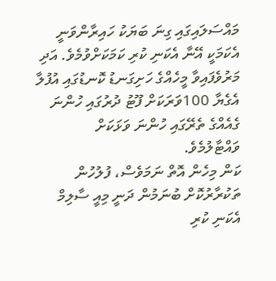މައްސަލައިގައި ގިނަ ބަޔަކު ހައިރާންވަނީ އެކަމަކީ އޭނާ އެކަނި ކުރި ކަމަކަށްވުމެވެ. އަދި މަރުވެފައިވާ މީހެއްގެ ހަށިގަނޑު ކޮނޑުގައި އުފުލާ އެގެޔާ 100ވަރަކަށް ފޫޓު ދުރުގައި ހުންނަ ގެއެއްގެ ތެރޭގައި ހުންނަ ވަޅަކަށް ވައްޓާލުމެވެ.
ކަން މިހެން އޮތް ނަމަވެސް، ފުލުހުން ތަކުރާރުކޮށް ބުނަމުން ދަނީ މިއީ ސާލިމް އެކަނި ކުރި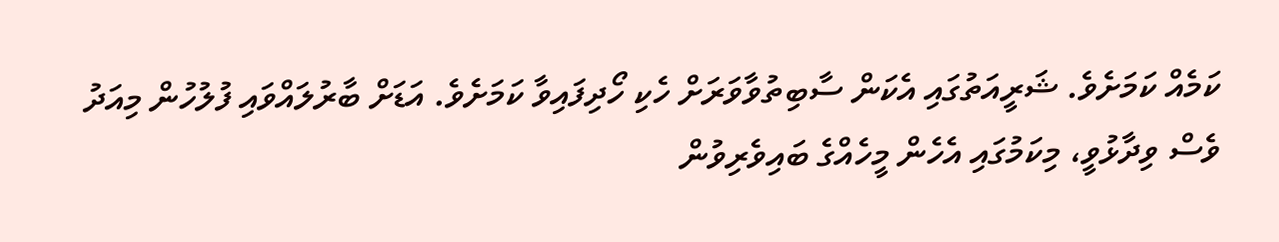ކަމެއް ކަމަށެވެ. ޝަރީއަތުގައި އެކަން ސާބިތުވާވަރަށް ހެކި ހޯދިފައިވާ ކަމަށެވެ. އަޑަށް ބާރުލައްވައި ފުލުހުން މިއަދު ވެސް ވިދާޅުވީ، މިކަމުގައި އެހެން މީހެއްގެ ބައިވެރިވުން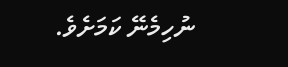ނުހިމެނޭ ކަމަށެވެ.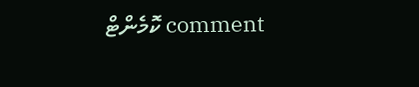comment ކޮމެންޓް